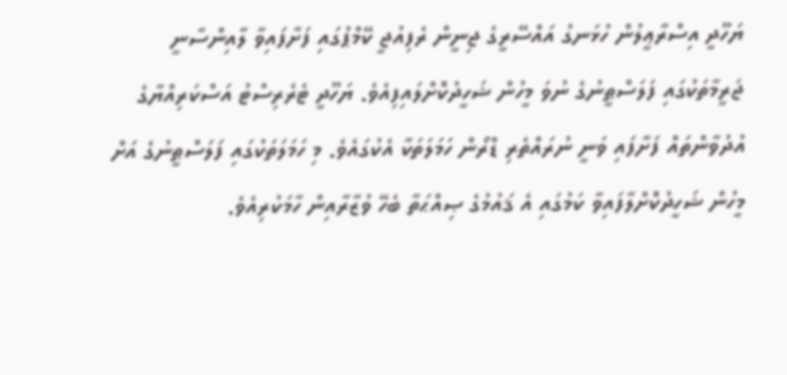ޔަހޫދީ އިސްރާޢީލުން ހުޅަނގު އައްސޭރީގެ ޖިނީން ރެފިއުޖީ ކޭމްޕުގައި ފަށާފައިވާ ލާއިންސާނީ ޖަރީމާތަކުގައި ފަލަސްޠީނުގެ ނުވަ މީހުން ޝަހީދުކޮށްލައިފިއެވެ. ޔަހޫދީ ޓެރެރިސްޓު އަސްކަރިއްޔާގެ އުދުވާންތައް ފަށާފައި ވަނީ ނުރައްތެރި ޑްރޯން ހަމަލަތަކާ އެކުގައެވެ. މި ހަމަލަތަކުގައި ފަލަސްޠީނުގެ އަށް މީހުން ޝަހީދުކޮށްލާފައިވާ ކަމުގައި އެ ޤައުމުގެ ޞިއްޙަތާ ބެހޭ ވުޒާރާއިން ހާމަކުރިއެވެ.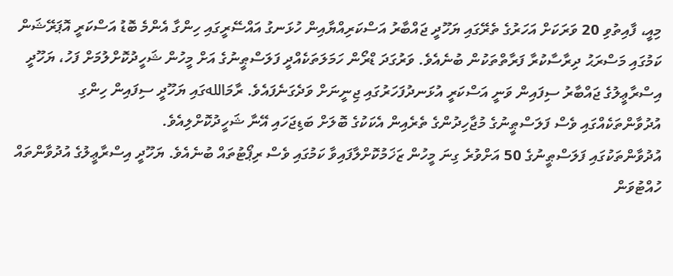މިއީ، ފާއިތުވި 20 ވަރަކަށް އަހަރުގެ ތެރޭގައި ޔަހޫދީ ޖައްބާރު އަސްކަރިއްޔާއިން ހުޅަނގު އައްސޭރީގައި ހިންގާ އެންމެ ބޮޑު އަސްކަރީ އޮޕަރޭޝަން ކަމުގައި މަސްރަޙު ދިރާސާކުރާ ފަރާތްތަކުން ބުނެއެވެ. ވަރުގަދަ ޑްރޯން ހަމަލަތަކެއްދީ ފަލަސްޠީނުގެ އަށް މީހުން ޝަހީދުކޮށްލުމަށް ފަހު، ޔަހޫދީ އިސްރާޢީލުގެ ޖައްބާރު ސިފައިން ވަނީ އަސްކަރީ އުޅަނދުފަހަރުގައި ޖިނީނަށް ވަދެގަނެފައެވެ. ރާމަاللهގައި ޔަހޫދީ ސިފައިން ހިންގި އުދުވާންތަކެއްގައި ވެސް ފަލަސްޠީނުގެ މުޖާހިދުންގެ ތެރެއިން އެކަކުގެ ބޮލަށް ބަޑިޖަހައި އޭނާ ޝަހީދުކޮށްލިއެވެ.
އުދުވާންތަކުގައި ފަލަސްޠީނުގެ 50 އަށްވުރެ ގިނަ މީހުން ޒަޚަމުކޮށްލާފައިވާ ކަމުގައި ވެސް ރިޕޯޓުތައް ބުނެއެވެ. ޔަހޫދީ އިސްރާޢީލުގެ އުދުވާންތައް ހުއްޓުވަން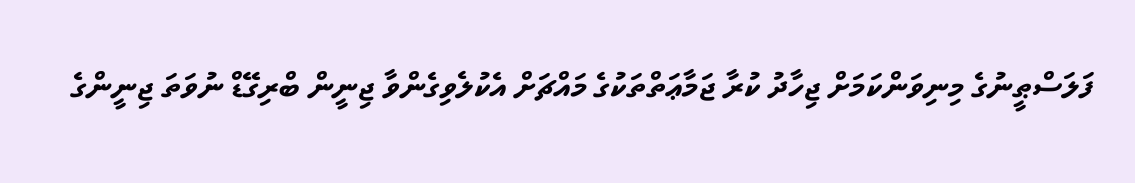ފަލަސްޠީނުގެ މިނިވަންކަމަށް ޖިހާދު ކުރާ ޖަމާޢަތްތަކުގެ މައްޗަށް އެކުލެވިގެންވާ ޖިނީން ބްރިގޭޑް ނުވަތަ ޖިނީންގެ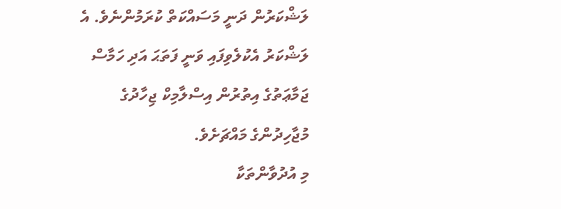ލަޝްކަރުން ދަނީ މަސައްކަތް ކުރަމުންނެވެ. އެ ލަޝްކަރު އެކުލެވިފައި ވަނީ ފަތަޙަ އަދި ހަމާސް ޖަމާޢަތުގެ އިތުރުން އިސްލާމިކް ޖިހާދުގެ މުޖާހިދުންގެ މައްޗަށެވެ.
މި އުދުވާންތަކާ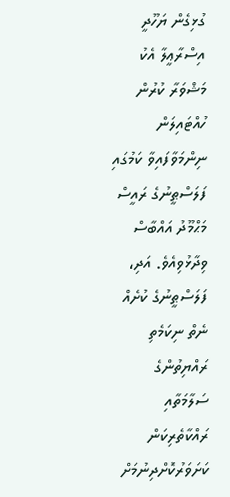ގުޅިގެން ޔަހޫދީ އިސްރާޢީލާ އެކު މަޝްވަރާ ކުރުން ހުއްޓައިލަން ނިންމަވާފައިވާ ކަމުގައި ފަލަސްޠީނުގެ ރައީސް މަޙްމޫދު އައްބާސް ވިދާޅުވިއެވެ. އަދި، ފަލަސްޠީނުގެ ކުށެއް ނެތް ނިކަމެތި ރައްޔިތުންގެ ސަލާމަތާއި ރައްކާތެރިކަން ކަށަވަރުކޮށްދިނުމަށް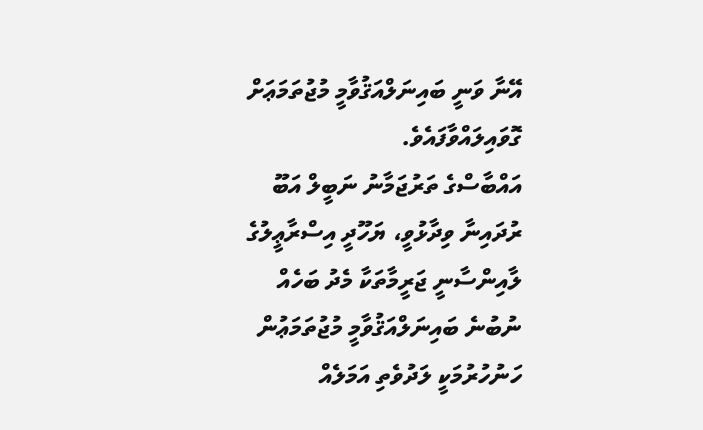އޭނާ ވަނީ ބައިނަލްއަޤުވާމީ މުޖުތަމަޢަށް ގޮވައިލައްވާފައެވެ.
އައްބާސްގެ ތަރުޖަމާނު ނަބީލް އަބޫ ރުދައިނާ ވިދާޅުވީ، ޔަހޫދީ އިސްރާޢީލުގެ ލާއިންސާނީ ޖަރީމާތަކާ މެދު ބަހެއް ނުބުނެ ބައިނަލްއަޤުވާމީ މުޖުތަމަޢުން ހަނުހުރުމަކީ ލަދުވެތި އަމަލެއް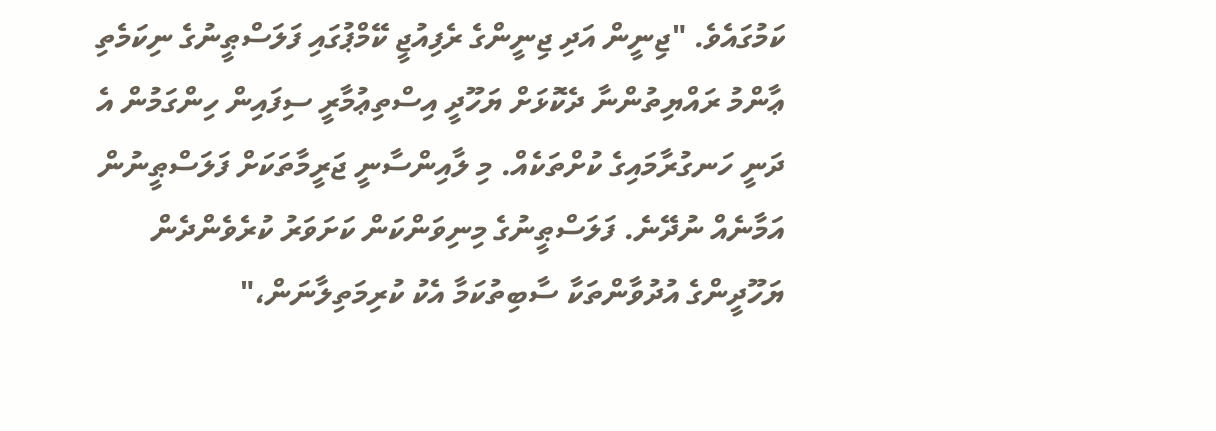ކަމުގައެވެ. "ޖިނީން އަދި ޖިނީންގެ ރެފިއުޖީ ކޭމްޕުގައި ފަލަސްޠީނުގެ ނިކަމެތި ޢާންމު ރައްޔިތުންނާ ދެކޮޅަށް ޔަހޫދީ އިސްތިޢުމާރީ ސިފައިން ހިންގަމުން އެ ދަނީ ހަނގުރާމައިގެ ކުށްތަކެއް. މި ލާއިންސާނީ ޖަރީމާތަކަށް ފަލަސްޠީނުން އަމާނެއް ނުދޭނެ. ފަލަސްޠީނުގެ މިނިވަންކަން ކަށަވަރު ކުރެވެންދެން ޔަހޫދީންގެ އުދުވާންތަކާ ސާބިތުކަމާ އެކު ކުރިމަތިލާނަން،"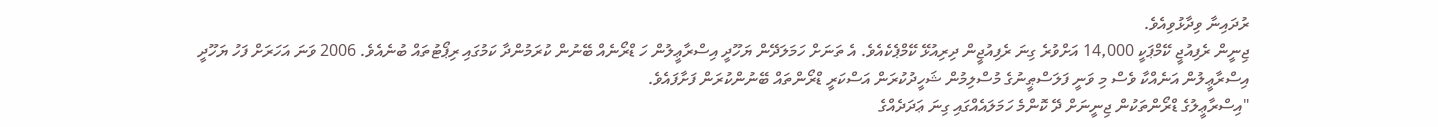ރުދައިނާ ވިދާޅުވިއެވެ.
ޖިނީން ރެފިއުޖީ ކޭމްޕަކީ 14,000 އަށްވުރެ ގިނަ ރެފިއުޖީން ދިރިއުޅޭ ކޭމްޕެކެއެވެ. އެ ތަނަށް ހަމަލަދޭން ޔަހޫދީ އިސްރާޢީލުން ހަ ޑްރޯނެއް ބޭނުން ކުރަމުންދާ ކަމުގައި ރިޕޯޓުތައް ބުނެއެވެ. 2006 ވަނަ އަހަރަށް ފަހު ޔަހޫދީ އިސްރާޢީލުން އަނެއްކާ ވެސް މި ވަނީ ފަލަސްޠީނުގެ މުސްލިމުން ޝަހީދުކުރަން އަސްކަރީ ޑްރޯންތައް ބޭނުންކުރަން ފަށާފައެވެ.
"އިސްރާޢީލުގެ ޑްރޯންތަކުން ޖިނީނަށް ދޭ ކޮންމެ ހަމަލައެއްގައި ގިނަ ޢަދަދެއްގެ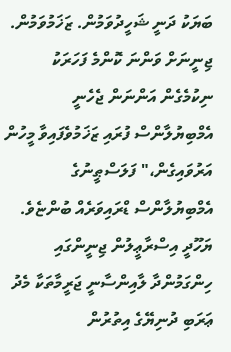ބަޔަކު ދަނީ ޝަހީދުވަމުން. ޒަޚަމުވަމުން. ޖިނީނަށް ވަންނަ ކޮންމެ ފަހަރަކު ނިކުމެގެން އަންނަން ޖެހެނީ އެމްބިޔުލާންސް ފުރައި ޒަޚަމުވެފައިވާ މީހުން އަރުވައިގެން،" ފަލަސްޠީނުގެ އެމްބިޔުލާންސް ޑްރައިވަރެއް ބުންޏެވެ.
ޔަހޫދީ އިސްރާޢީލުން ޖިނީންގައި ހިންގަމުންދާ ލާއިންސާނީ ޖަރީމާތަކާ މެދު ޢަރަބި ދުނިޔޭގެ އިތުރުން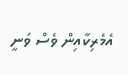އެމެރިކާއިން ވެސް ވަނީ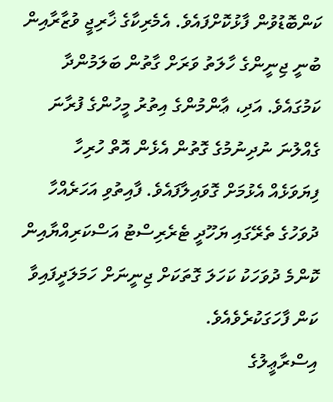ކަންބޮޑުވުން ފާޅުކޮށްފައެވެ. އެމެރިކާގެ ޚާރިޖީ ވުޒާރާއިން ބުނީ ޖިނީންގެ ހާލަތު ވަރަށް ގާތުން ބަލަމުންދާ ކަމުގައެވެ. އަދި، ޢާންމުންގެ އިތުރު މީހުންގެ ފުރާނަ ގެއްލުނަ ނުދިނުމުގެ ގޮތުން އެޅެން އޮތް ހުރިހާ ފިޔަވަޅެއް އެޅުމަށް ގޮވައިލާފައެވެ. ފާއިތުވި އަހަރެއްހާ ދުވަހުގެ ތެރޭގައި ޔަހޫދީ ޓެރެރިސްޓު އަސްކަރިއްޔާއިން ކޮންމެ ދުވަހަކު ކަހަލަ ގޮތަކަށް ޖިނީނަށް ހަމަލަދީފައިވާ ކަން ފާހަގަކުރެވެއެވެ.
އިސްރާޢީލުގެ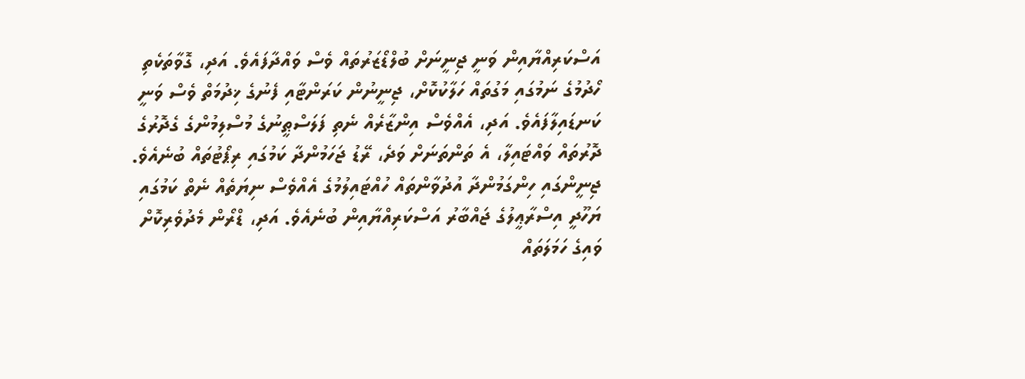އަސްކަރިއްޔާއިން ވަނީ ޖިނީނަށް ބުލްޑޯޒަރުތައް ވެސް ވައްދާފައެވެ. އަދި، ގޮވާތަކެތި ހޯދުމުގެ ނަމުގައި މަގުތައް ހަލާކުކޮށް، ޖިނީނުން ކަރަންޓާއި ފެނުގެ ޚިދުމަތް ވެސް ވަނީ ކަނޑައިލާފައެވެ. އަދި، އެއްވެސް އިންޒާރެއް ނެތި ފަލަސްޠީނުގެ މުސްލިމުންގެ ގެދޮރުގެ ދޮރުތައް ވައްޓައިލާ، އެ ތަންތަނަށް ވަދެ، ރޭޑު ޖަހަމުންދާ ކަމުގައި ރިޕޯޓުތައް ބުނެއެވެ.
ޖިނީންގައި ހިންގަމުންދާ އުދުވާންތައް ހުއްޓައިލުމުގެ އެއްވެސް ނިޔަތެއް ނެތް ކަމުގައި ޔަހޫދީ އިސްރާޢީލުގެ ޖައްބާރު އަސްކަރިއްޔާއިން ބުނެއެވެ. އަދި، ޑްރޯން މެދުވެރިކޮށް ވައިގެ ހަމަލަތައް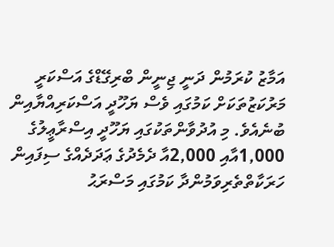އަމާޒު ކުރަމުން ދަނީ ޖިނީން ބްރިގޭޑްގެ އަސްކަރީ މަރުކަޒުތަކަށް ކަމުގައި ވެސް ޔަހޫދީ އަސްކަރިއްޔާއިން ބުނެއެވެ. މި އުދުވާންތަކުގައި ޔަހޫދީ އިސްރާޢީލުގެ 1,000އާއި 2,000އާ ދެމެދުގެ ޢަދަދެއްގެ ސިފައިން ހަރަކާތްތެރިވަމުންދާ ކަމުގައި މަސްރަޙު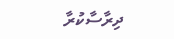ދިރާސާކުރާ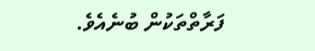ފަރާތްތަކުން ބުނެއެވެ.